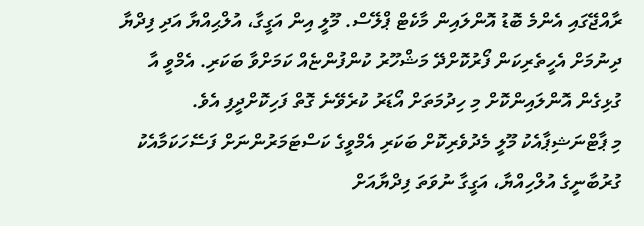ރާއްޖޭގައި އެންމެ ބޮޑު އޮންލައިން މާކެޓް ޕްލޭސް. މޫލީ އިން އަގީގާ، އުލްޙިއްޔާ އަދި ފިދްޔާ ދިނުމަށް އެހީތެރިކަން ފޯރުކޮށްދޭ މަޝްހޫރު ކުންފުންޏެއް ކަމަށްވާ ބަކަރި. އެމްވީ އާ ގުޅިގެން އޮންލައިންކޮށް މި ހިދުމަތަށް އޯޑަރު ކުރެވޭނެ ގޮތް ފަހިކޮށްދީފި އެވެ.
މި ޕާޓްނަޝިޕާއެކު މޫލީ މެދުވެރިކޮށް ބަކަރި އެމްވީގެ ކަސްޓަމަރުންނަށް ފަސޭހަކަމާއެކު ގުރުބާނީގެ އުލްހިއްޔާ، އަގީގާ ނުވަތަ ފިދްޔާއަށް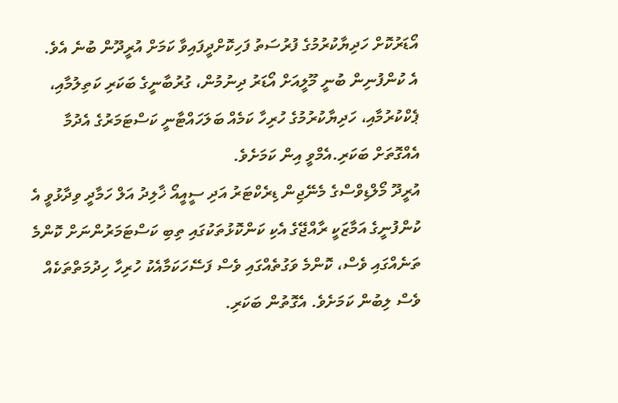އޯޑަރުކޮށް ހަދިޔާކުރުމުގެ ފުރުސަތު ފަހިކޮށްދީފައިވާ ކަމަށް އުރީދޫން ބުނެ އެވެ.
އެ ކުންފުނިން ބުނީ މޫލީއަށް އޯޑަރު ދިނުމުން، ގުރުބާނީގެ ބަކަރި ކަތިލުމާއި، ޕެކްކުރުމާއި، ހަދިޔާކުރުމުގެ ހުރިހާ ކަމެއް ބަލަހައްޓާނީ ކަސްޓަމަރުގެ އެދުމާ އެއްގޮތަށް ބަކަރި.އެމްވީ އިން ކަމަށެވެ.
އުރީދޫ މޯލްޑިވްސްގެ މެނޭޖިން ޑިރެކްޓަރު އަދި ސީއީއޯ ޚާލިދު އަލް ހަމާދީ ވިދާޅުވީ އެ ކުންފުނީގެ އަމާޒަކީ ރާއްޖޭގެ އެކި ކަންކޮޅުތަކުގައި ތިބި ކަސްޓަމަރުންނަށް ކޮންމެ ތަނެއްގައި ވެސް، ކޮންމެ ވަގުތެއްގައި ވެސް ފަސޭހަކަމާއެކު ހުރިހާ ހިދުމަތްތަކެއް ވެސް ލިބުން ކަމަށެވެ. އެގޮތުން ބަކަރި.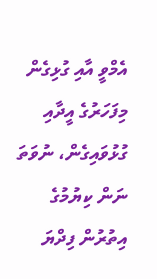އެމްވީ އާއި ގުޅިގެން މިފަހަރުގެ އީދާއި ގުޅުވައިގެން، ނުވަތަ ނަން ކިޔުމުގެ އިތުރުން ފިދްޔަ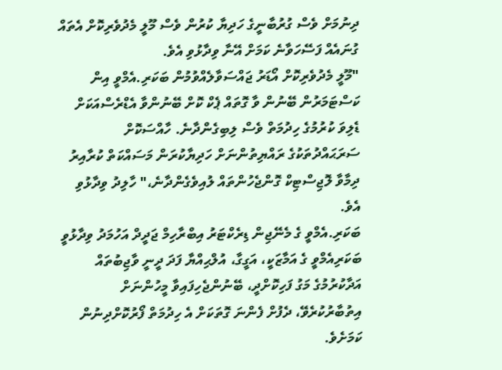ދިނުމަށް ވެސް ގުރުބާނީގެ ހަދިޔާ ކުރުން ވެސް މޫލީ މެދުވެރިކޮށް އެތައް ގުނައެއް ފަސޭހަވާނެ ކަމަށް އޭނާ ވިދާޅުވި އެވެ.
"މޫލީ މެދުވެރިކޮށް އޯޑަރު ޖައްސަވާލެއްވުމުން ބަކަރި.އެމްވީ އިން ކަސްޓަމަރުން ބޭނުން ވާ ގޮތައް ޕެކް ކޮށް ބޭނުންވާ އެޑްރެސްއަކަށް ޑެލިވަ ކުރުމުގެ ހިދުމަތް ވެސް ލިބިގެންދާނެ. ހާއްސަކޮށް ސަރަޙައްދުތަކުގެ ރައްޔިތުންނަށް ހަދިޔާކުރަން މަސައްކަތް ކުރާއިރު ދިމާވާ ލޮޖިސްޓިކް ގޮންޖެހުންތައް ލުއިވެގެންދާނެ،" ހާލިދު ވިދާޅުވި އެވެ.
ބަކަރި.އެމްވީ ގެ މެނޭޖިން ޑިރެކްޓަރު އިބްރާހިމް ޖަދީދް އަހުމަދު ވިދާޅުވީ ބަކަރިއެމްވީ ގެ އަމާޒަކީ، އަގީގާ، އުލްޙިއްޔާ ފަދަ ދީނީ ވާޖިބުތައް އަދާކުރުމުގެ މަގު ފަހިކޮށްދީ، ބޭނުންޖެހިފައިވާ މީހުންނަށް އިތުބާރުކުރެވޭ، ދެފުށް ފެންނަ ގޮތަކަށް އެ ހިދުމަތް ފޯރުކޮށްދިނުން ކަމަށެވެ.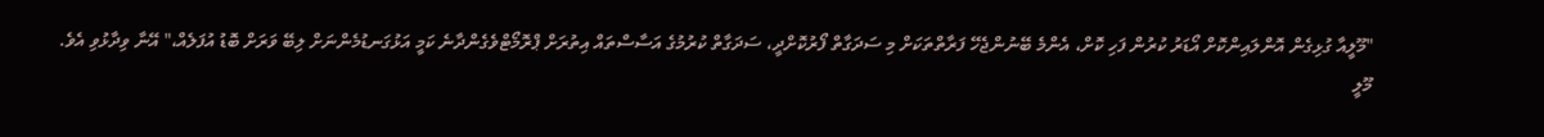"މޫލީއާ ގުޅިގެން އޮންލައިންކޮށް އޯޑަރު ކުރުން ފަހި ކޮށް، އެންމެ ބޭނުންޖެހޭ ފަރާތްތަކަށް މި ސަދަގާތް ފޯރުކޮށްދީ، ސަދަގާތް ކުރުމުގެ އަސާސްތައް އިތުރަށް ޕްރޮމޯޓްވެގެންދާނެ ކަމީ އަޅުގަނޑުމެންނަށް ލިބޭ ވަރަށް ބޮޑު އުފަލެއް،" އޭނާ ވިދާޅުވި އެވެ.
މޫލީ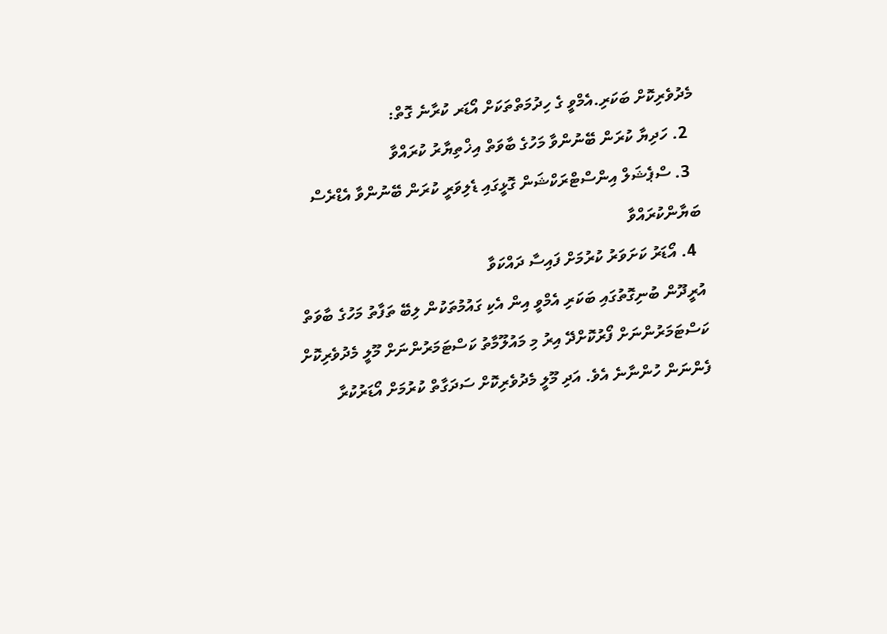މެދުވެރިކޮށް ބަކަރި.އެމްވީ ގެ ހިދުމަތްތަކަށް އޯޑަރ ކުރާނެ ގޮތް:
  2. ހަދިޔާ ކުރަން ބޭނުންވާ މަހުގެ ބާވަތް އިޚްތިޔާރު ކުރައްވާ
  3. ސްޕެޝަލް އިންސްޓްރަކްޝަން ގޮޅީގައި ޑެލިވަރީ ކުރަން ބޭނުންވާ އެޑްރެސް ބަޔާންކުރައްވާ
  4. އޯޑަރު ކަށަވަރު ކުރުމަށް ފައިސާ ދައްކަވާ
އުރީދޫން ބުނިގޮތުގައި ބަކަރި އެމްވީ އިން އެކި ގައުމުތަކުން ލިބޭ ތަފާތު މަހުގެ ބާވަތް ކަސްޓަމަރުންނަށް ފޯރުކޮށްދޭ އިރު މި މައުލޫމާތު ކަސްޓަމަރުންނަށް މޫލީ މެދުވެރިކޮށް ފެންނަން ހުންނާނެ އެވެ. އަދި މޫލީ މެދުވެރިކޮށް ސަދަގާތް ކުރުމަށް އޯޑަރުކުރާ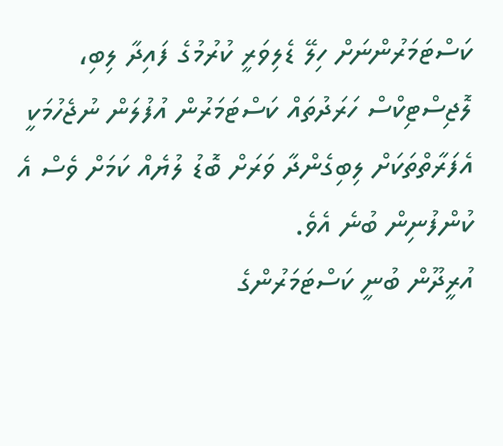ކަސްޓަމަރުންނަށް ހިލޭ ޑެލިވަރީ ކުރުމުގެ ފައިދާ ލިބި، ލޮޖިސްޓިކްސް ހަރަދުތައް ކަސްޓަމަރުން އުފުލަން ނުޖެހުމަކީ އެފަރާތްތަކަށް ލިބިގެންދާ ވަރަށް ބޮޑު ލުޔެއް ކަމަށް ވެސް އެ ކުންފުނިން ބުނެ އެވެ.
އުރީދޫން ބުނީ ކަސްޓަމަރުންގެ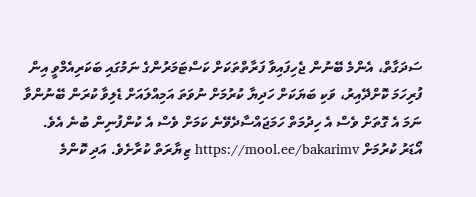ސަދަގާތް، އެންމެ ބޭނުން ޖެހިފައިވާ ފަރާތްތަކަށް ކަސްޓަމަރުންގެ ނަމުގައި ބަކަރިއެމްވީ އިން ފުރިހަމަ ކޮށްދޭއިރު، ވަކި ބަޔަކަށް ހަދިޔާ ކުރުމަށް ނުވަތަ އަމިއްލައަށް ޑެލިވާ ކުރަން ބޭނުންވާ ނަމަ އެ ގޮތަށް ވެސް އެ ހިދުމަތް ހަމަޖައްސާދެވޭނެ ކަމަށް ވެސް އެ ކުންފުނިން ބުނެ އެވެ.
އޯޑަރު ކުރުމަށް https://mool.ee/bakarimv ޒިޔާރަތް ކުރާށެވެ. އަދި ކޮންމެ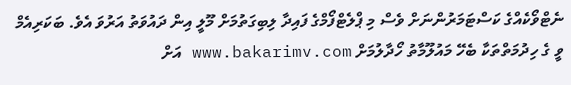ނެޓްވޯކެއްގެ ކަސްޓަމަރުންނަށް ވެސް މި ޕްލެޓްފޯމްގެ ފައިދާ ލިބިގަތުމަށް މޫލީ އިން ދައުވަތު އަރުވަ އެވެ. ބަކަރިއެމް ވީ ގެ ހިދުމަތްތަކާ ބެހޭ މައުލޫމާތު ހޯދާލުމަށް www.bakarimv.com އަށް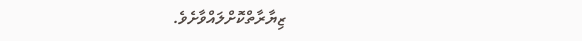ޒިޔާރާތްކޮށްލައްވާށެވެ.